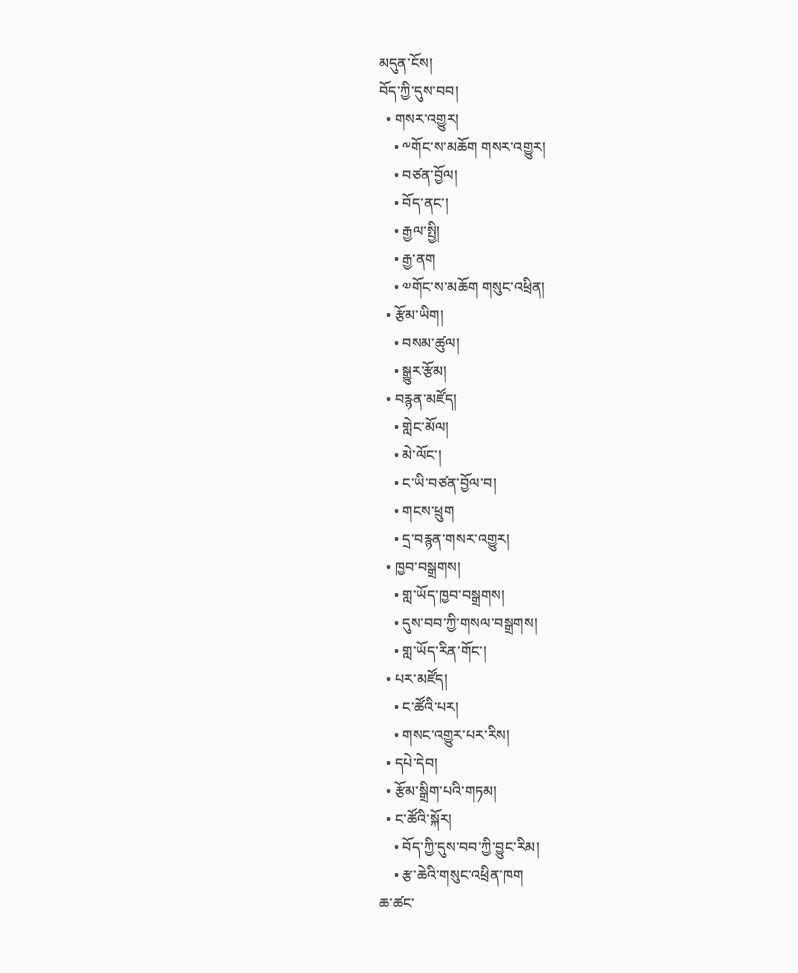མདུན་ངོས།
བོད་ཀྱི་དུས་བབ།
  • གསར་འགྱུར།
    • ༸གོང་ས་མཆོག གསར་འགྱུར།
    • བཙན་བྱོལ།
    • བོད་ནང་།
    • རྒྱལ་སྤྱི།
    • རྒྱ་ནག
    • ༧གོང་ས་མཆོག གསུང་འཕྲིན།
  • རྩོམ་ཡིག།
    • བསམ་ཚུལ།
    • སྒྱུར་རྩོམ།
  • བརྙན་མཛོད།
    • གླེང་མོལ།
    • མེ་ལོང་།
    • ང་ཡི་བཙན་བྱོལ་བ།
    • གངས་ཕྲུག
    • དྲ་བརྙན་གསར་འགྱུར།
  • ཁྱབ་བསྒྲགས།
    • གླ་ཡོད་ཁྱབ་བསྒྲགས།
    • དུས་བབ་ཀྱི་གསལ་བསྒྲགས།
    • གླ་ཡོད་རིན་གོང་།
  • པར་མཛོད།
    • ང་ཚོའི་པར།
    • གསང་འགྱུར་པར་རིས།
  • དཔེ་དེབ།
  • རྩོམ་སྒྲིག་པའི་གཏམ།
  • ང་ཚོའི་སྐོར།
    • བོད་ཀྱི་དུས་བབ་ཀྱི་བྱུང་རིམ།
    • རྩ་ཆེའི་གསུང་འཕྲིན་ཁག
ཆ་ཚང་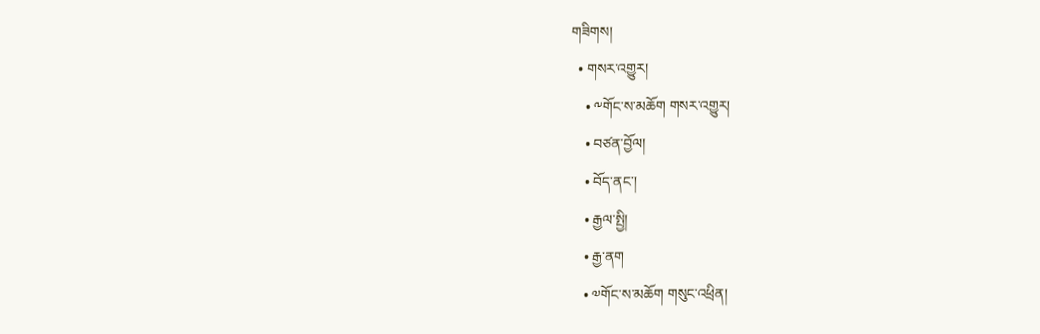གཟིགས།
  • གསར་འགྱུར།
    • ༸གོང་ས་མཆོག གསར་འགྱུར།
    • བཙན་བྱོལ།
    • བོད་ནང་།
    • རྒྱལ་སྤྱི།
    • རྒྱ་ནག
    • ༧གོང་ས་མཆོག གསུང་འཕྲིན།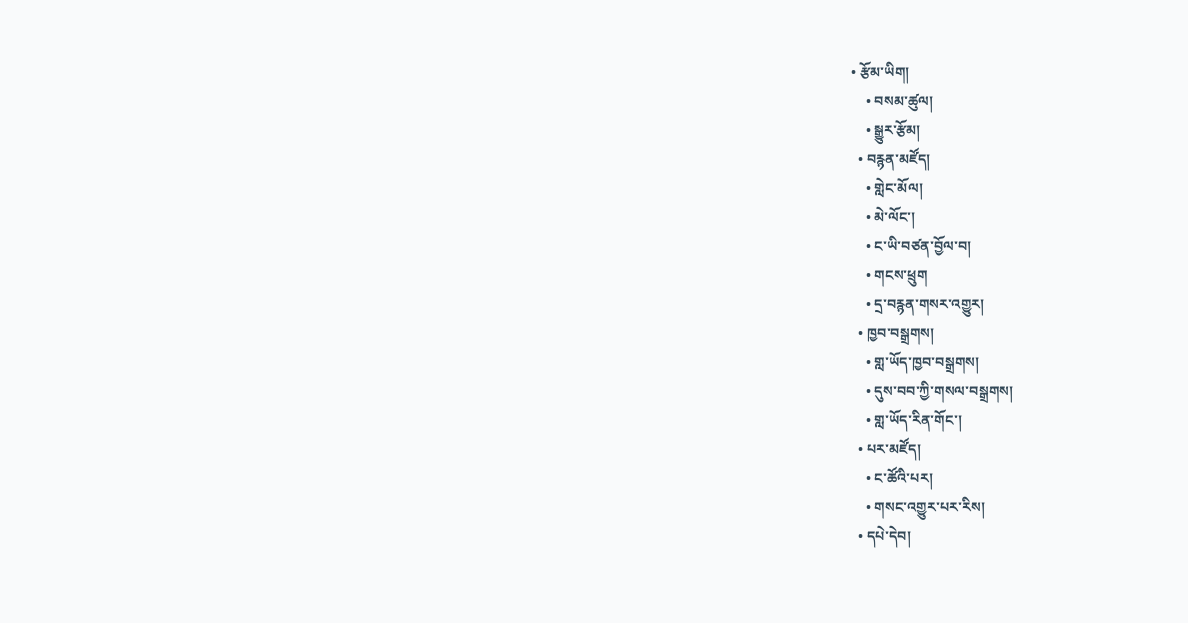• རྩོམ་ཡིག།
    • བསམ་ཚུལ།
    • སྒྱུར་རྩོམ།
  • བརྙན་མཛོད།
    • གླེང་མོལ།
    • མེ་ལོང་།
    • ང་ཡི་བཙན་བྱོལ་བ།
    • གངས་ཕྲུག
    • དྲ་བརྙན་གསར་འགྱུར།
  • ཁྱབ་བསྒྲགས།
    • གླ་ཡོད་ཁྱབ་བསྒྲགས།
    • དུས་བབ་ཀྱི་གསལ་བསྒྲགས།
    • གླ་ཡོད་རིན་གོང་།
  • པར་མཛོད།
    • ང་ཚོའི་པར།
    • གསང་འགྱུར་པར་རིས།
  • དཔེ་དེབ།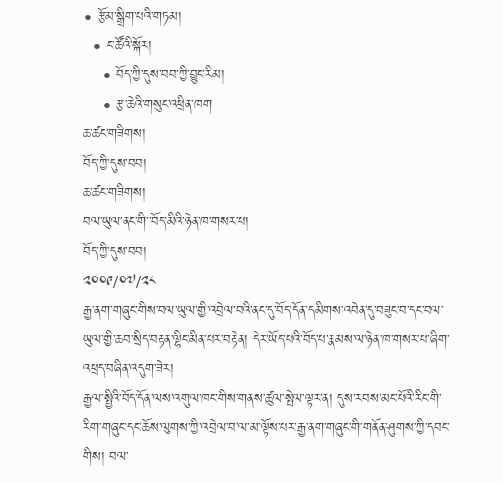• རྩོམ་སྒྲིག་པའི་གཏམ།
  • ང་ཚོའི་སྐོར།
    • བོད་ཀྱི་དུས་བབ་ཀྱི་བྱུང་རིམ།
    • རྩ་ཆེའི་གསུང་འཕྲིན་ཁག
ཆ་ཚང་གཟིགས།
བོད་ཀྱི་དུས་བབ།
ཆ་ཚང་གཟིགས།
བལ་ཡུལ་ནང་གི་་བོད་མིའི་ཉེན་ཁ་གསར་པ།
བོད་ཀྱི་དུས་བབ།
༢༠༠༩/༠༧/༢༨
རྒྱ་ནག་གཞུང་གིས་བལ་ཡུལ་གྱི་འབྲེལ་བའི་ནང་དུ་བོད་དོན་དམིགས་འབེན་དུ་བཟུང་བ་དང་བལ་ཡུལ་གྱི་ཆབ་སྲིད་བརྟན་ལྷིང་མིན་པར་བརྟེན། དེར་ཡོད་པའི་བོད་པ་རྣམས་ལ་ཉེན་ཁ་གསར་པ་ཞིག་འཕྲད་བཞིན་འདུག་ཟེར།
རྒྱལ་སྤྱིའི་བོད་དོན་ལས་འགུལ་ཁང་གིས་གནས་ཚུལ་སྤེལ་ལྟར་ན། དུས་རབས་མང་པོའི་རིང་གི་རིག་གཞུང་དང་ཆོས་ལུགས་ཀྱི་འབྲེལ་བ་ལ་མ་ལྟོས་པར་རྒྱ་ནག་གཞུང་གི་གནོན་ཤུགས་ཀྱི་དབང་གིས། བལ་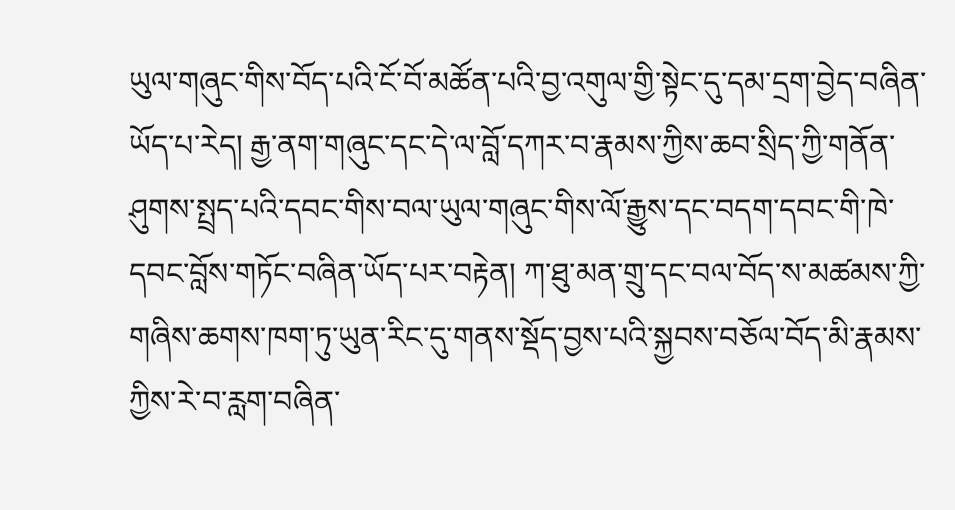ཡུལ་གཞུང་གིས་བོད་པའི་ངོ་བོ་མཚོན་པའི་བྱ་འགུལ་གྱི་སྟེང་དུ་དམ་དྲག་བྱེད་བཞིན་ཡོད་པ་རེད། རྒྱ་ནག་གཞུང་དང་དེ་ལ་བློ་དཀར་བ་རྣམས་ཀྱིས་ཆབ་སྲིད་ཀྱི་གནོན་ཤུགས་སྤྲད་པའི་དབང་གིས་བལ་ཡུལ་གཞུང་གིས་ལོ་རྒྱུས་དང་བདག་དབང་གི་ཁེ་དབང་བློས་གཏོང་བཞིན་ཡོད་པར་བརྟེན། ཀ་ཐུ་མན་གྲུ་དང་བལ་བོད་ས་མཚམས་ཀྱི་གཞིས་ཆགས་ཁག་ཏུ་ཡུན་རིང་དུ་གནས་སྡོད་བྱས་པའི་སྐྱབས་བཅོལ་བོད་མི་རྣམས་ཀྱིས་རེ་བ་རླག་བཞིན་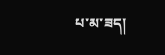པ་མ་ཟད།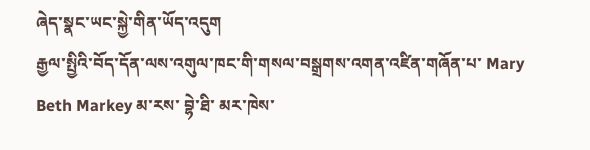ཞེད་སྣང་ཡང་སྐྱེ་གིན་ཡོད་འདུག
རྒྱལ་སྤྱིའི་བོད་དོན་ལས་འགུལ་ཁང་གི་གསལ་བསྒྲགས་འགན་འཛིན་གཞོན་པ་ Mary Beth Markey མ་རས་ བྷེ་ཐི་ མར་ཁེས་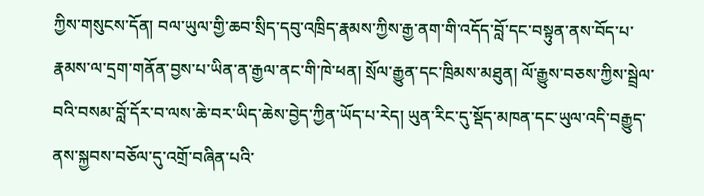ཀྱིས་གསུངས་དོན། བལ་ཡུལ་གྱི་ཆབ་སྲིད་དབུ་འཁྲིད་རྣམས་ཀྱིས་རྒྱ་ནག་གི་འདོད་བློ་དང་བསྟུན་ནས་བོད་པ་རྣམས་ལ་དྲག་གནོན་བྱས་པ་ཡིན་ན་རྒྱལ་ནང་གི་ཁེ་ཕན། སྲོལ་རྒྱུན་དང་ཁྲིམས་མཐུན། ལོ་རྒྱུས་བཅས་ཀྱིས་སྦྲེལ་བའི་བསམ་བློ་དོར་བ་ལས་ཆེ་བར་ཡིད་ཆེས་བྱེད་ཀྱིན་ཡོད་པ་རེད། ཡུན་རིང་དུ་སྡོད་མཁན་དང་ཡུལ་འདི་བརྒྱུད་ནས་སྐྱབས་བཅོལ་དུ་འགྲོ་བཞིན་པའི་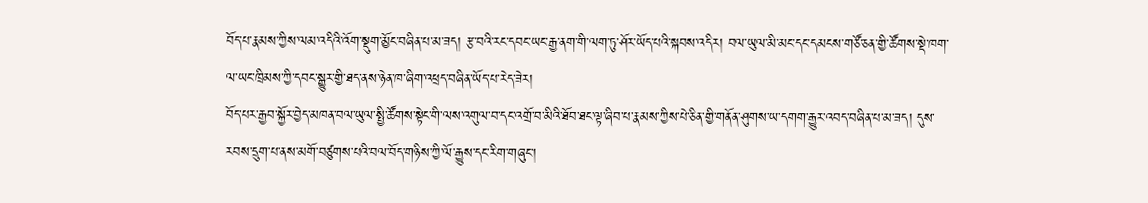བོད་པ་རྣམས་ཀྱིས་ལམ་འདིའི་འོག་སྡུག་མྱོང་བཞིན་པ་མ་ཟད། རྩ་བའི་རང་དབང་ཡང་རྒྱ་ནག་གི་ལག་ཏུ་ཤོར་ཡོད་པའི་སྐབས་འདིར། བལ་ཡུལ་མི་མང་དང་དམངས་གཙོ་ཅན་གྱི་ཚོགས་སྡེ་ཁག་ལ་ཡང་ཁྲིམས་ཀྱི་དབང་སྒྱུར་གྱི་ཐད་ནས་ཉེན་ཁ་ཞིག་འཕྲད་བཞིན་ཡོད་པ་རེད་ཟེར།
བོད་པར་རྒྱབ་སྐྱོར་བྱེད་མཁན་བལ་ཡུལ་སྤྱི་ཚོགས་སྟེང་གི་ལས་འགུལ་བ་དང་འགྲོ་བ་མིའི་ཐོབ་ཐང་ལྟ་ཞིབ་པ་རྣམས་ཀྱིས་པེ་ཅིན་གྱི་གནོན་ཤུགས་ཡ་དགག་རྒྱུར་འབད་བཞིན་པ་མ་ཟད། དུས་རབས་དྲུག་པ་ནས་མགོ་བཙུགས་པའི་བལ་བོད་གཉིས་ཀྱི་ལོ་རྒྱུས་དང་རིག་གཞུང་།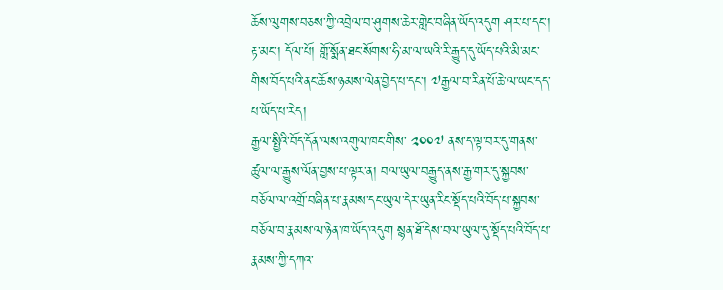ཆོས་ལུགས་བཅས་ཀྱི་འབྲེལ་བ་ཤུགས་ཆེར་གླེང་བཞིན་ཡོད་འདུག ཤར་པ་དང་། རྟ་མང་། དོལ་པོ། གློ་སྨོན་ཐང་སོགས་ཧི་མ་ལ་ཡའི་རི་རྒྱུད་དུ་ཡོད་པའི་མི་མང་གིས་བོད་པའི་ནང་ཆོས་ཉམས་ལེན་བྱེད་པ་དང་། ༧རྒྱལ་བ་རིན་པོ་ཆེ་ལ་ཡང་དད་པ་ཡོད་པ་རེད།
རྒྱལ་སྤྱིའི་བོད་དོན་ལས་འགུལ་ཁང་གིས་ ༢༠༠༧ ནས་ད་ལྟ་བར་དུ་གནས་ཚུལ་ལ་རྒྱུས་ལོན་བྱས་པ་ལྟར་ན། བལ་ཡུལ་བརྒྱུད་ནས་རྒྱ་གར་དུ་སྐྱབས་བཅོལ་ལ་འགྲོ་བཞིན་པ་རྣམས་དང་ཡུལ་དེར་ཡུན་རིང་སྡོད་པའི་བོད་པ་སྐྱབས་བཅོལ་བ་རྣམས་ལ་ཉེན་ཁ་ཡོད་འདུག སྙན་ཐོ་དེས་བལ་ཡུལ་དུ་སྡོད་པའི་བོད་པ་རྣམས་ཀྱི་དཀའ་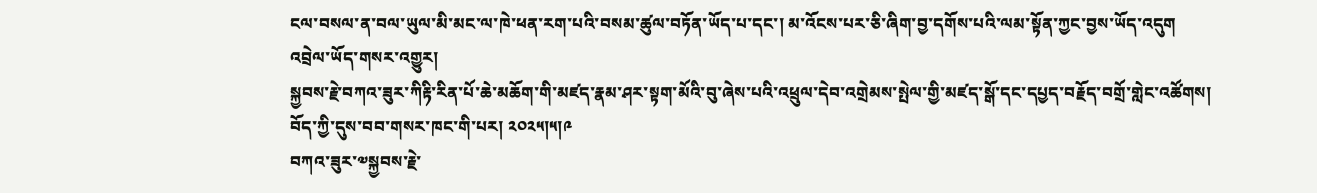ངལ་བསལ་ན་བལ་ཡུལ་མི་མང་ལ་ཁེ་ཕན་རག་པའི་བསམ་ཚུལ་བཏོན་ཡོད་པ་དང་། མ་འོངས་པར་ཅི་ཞིག་བྱ་དགོས་པའི་ལམ་སྟོན་ཀྱང་བྱས་ཡོད་འདུག
འབྲེལ་ཡོད་གསར་འགྱུར།
སྐྱབས་རྗེ་བཀའ་ཟུར་ཀིརྟི་རིན་པོ་ཆེ་མཆོག་གི་མཛད་རྣམ་ཤར་སྟག་མོའི་བུ་ཞེས་པའི་འཕྲུལ་དེབ་འགྲེམས་སྤེལ་གྱི་མཛད་སྒོ་དང་དཔྱད་བརྗོད་བགྲོ་གླེང་འཚོགས། བོད་ཀྱི་དུས་བབ་གསར་ཁང་གི་པར། ༢༠༢༥།༥།༩
བཀའ་ཟུར་༧སྐྱབས་རྗེ་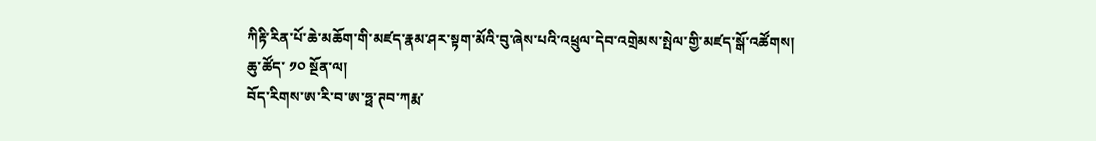ཀིརྟི་རིན་པོ་ཆེ་མཆོག་གི་མཛད་རྣམ་ཤར་སྟག་མོའི་བུ་ཞེས་པའི་འཕྲུལ་དེབ་འགྲེམས་སྤེལ་གྱི་མཛད་སྒོ་འཚོགས།
ཆུ་ཚོད་ ༡༠ སྔོན་ལ།
བོད་རིགས་ཨ་རི་བ་ཨ་ཧྥ་ཊབ་ཀརྨ་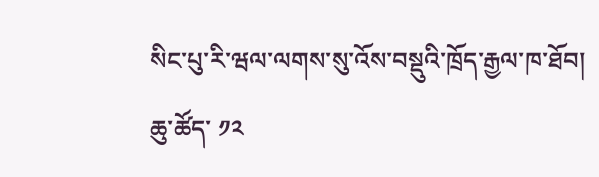སིང་པུ་རི་ཝལ་ལགས་སུ་འོས་བསྡུའི་ཁྲོད་རྒྱལ་ཁ་ཐོབ།
ཆུ་ཚོད་ ༡༢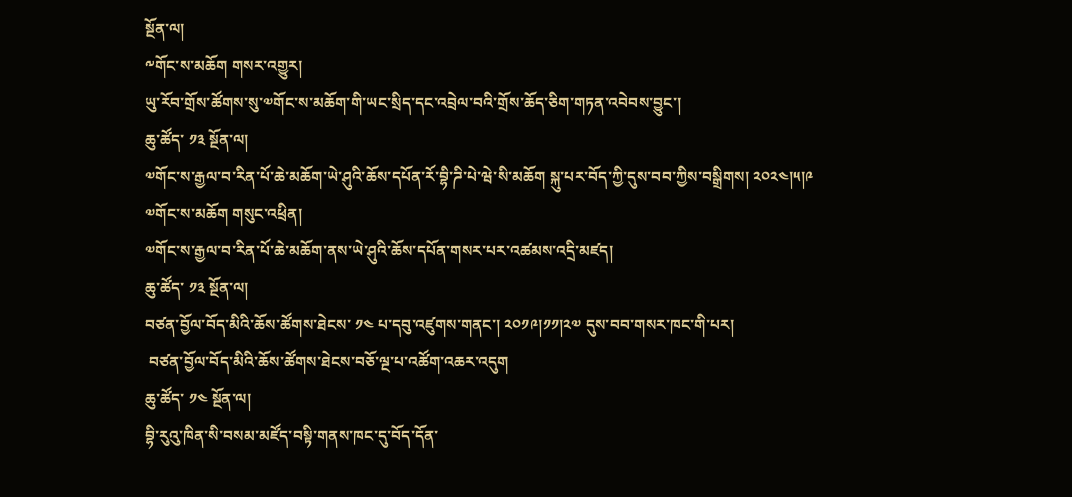སྔོན་ལ།
༸གོང་ས་མཆོག གསར་འགྱུར།
ཡུ་རོབ་གྲོས་ཚོགས་སུ་༧གོང་ས་མཆོག་གི་ཡང་སྲིད་དང་འབྲེལ་བའི་གྲོས་ཆོད་ཅིག་གཏན་འབེབས་བྱུང་།
ཆུ་ཚོད་ ༡༣ སྔོན་ལ།
༧གོང་ས་རྒྱལ་བ་རིན་པོ་ཆེ་མཆོག་ཡེ་ཤུའི་ཆོས་དཔོན་རོ་བྷི་ཌི་པེ་ཝེ་སི་མཆོག སྐུ་པར་བོད་ཀྱི་དུས་བབ་ཀྱིས་བསྒྲིགས། ༢༠༢༤།༥།༩
༧གོང་ས་མཆོག གསུང་འཕྲིན།
༧གོང་ས་རྒྱལ་བ་རིན་པོ་ཆེ་མཆོག་ནས་ཡེ་ཤུའི་ཆོས་དཔོན་གསར་པར་འཚམས་འདྲི་མཛད།
ཆུ་ཚོད་ ༡༣ སྔོན་ལ།
བཙན་བྱོལ་བོད་མིའི་ཆོས་ཚོགས་ཐེངས་ ༡༤ པ་དབུ་འཛུགས་གནང་། ༢༠༡༩།༡༡།༢༧ དུས་བབ་གསར་ཁང་གི་པར།
 བཙན་བྱོལ་བོད་མིའི་ཆོས་ཚོགས་ཐེངས་བཅོ་ལྔ་པ་འཚོག་འཆར་འདུག
ཆུ་ཚོད་ ༡༤ སྔོན་ལ།
བྷི་རུའུ་ཁིན་སི་བསམ་མཛོད་བསྟི་གནས་ཁང་དུ་བོད་དོན་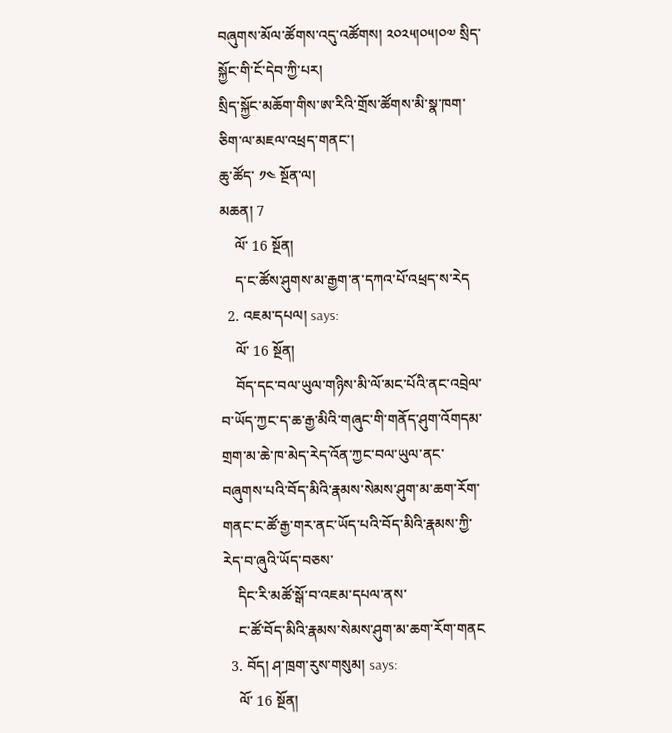བཞུགས་མོལ་ཚོགས་འདུ་འཚོགས། ༢༠༢༥།༠༥།༠༧ སྲིད་སྐྱོང་གི་ངོ་དེབ་ཀྱི་པར།
སྲིད་སྐྱོང་མཆོག་གིས་ཨ་རིའི་གྲོས་ཚོགས་མི་སྣ་ཁག་ཅིག་ལ་མཇལ་འཕྲད་གནང་།
ཆུ་ཚོད་ ༡༤ སྔོན་ལ།
མཆན། 7
    ལོ་ 16 སྔོན།
    ད་ང་ཚོས་ཤུགས་མ་རྒྱག་ན་དཀའ་པོ་འཕྲད་ས་རེད
  2. འཇམ་དཔལ། says:
    ལོ་ 16 སྔོན།
    བོད་དང་བལ་ཡུལ་གཉིས་མི་ལོ་མང་པོའི་ནང་འབྲེལ་བ་ཡོད་ཀྱང་ད་ཆ་རྒྱ་མིའི་གཞུང་གི་གནོད་ཤུག་འོགདམ་གྲག་མ་ཆེ་ཁ་མེད་རེད་འོན་ཀྱང་བལ་ཡུལ་ནང་བཞུགས་པའི་བོད་མིའི་རྣམས་སེམས་ཤུག་མ་ཆག་རོག་གནང་ང་ཚོ་རྒྱ་གར་ནང་ཡོད་པའི་བོད་མིའི་རྣམས་ཀྱི་རེད་བ་ཞུའི་ཡོད་བཅས་
    དིང་རི་མཚོ་སྒོ་བ་འཇམ་དཔལ་ནས་
    ང་ཚོ་བོད་མིའི་རྣམས་སེམས་ཤུག་མ་ཆག་རོག་གནང
  3. བོད། ཤ་ཁྲག་རུས་གསུམ། says:
    ལོ་ 16 སྔོན།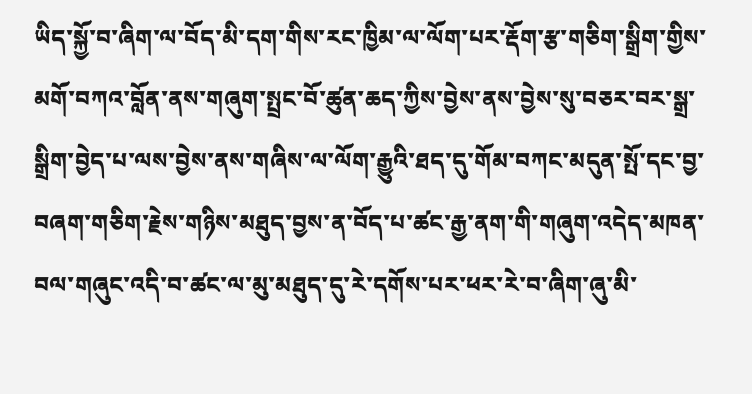ཡིད་སྐྱོ་བ་ཞིག་ལ་བོད་མི་དག་གིས་རང་ཁྱིམ་ལ་ལོག་པར་རྡོག་རྩ་གཅིག་སྒྲིག་གྱིས་མགོ་བཀའ་བློན་ནས་གཞུག་སྤྲང་བོ་ཚུན་ཆད་ཀྱིས་བྱེས་ནས་བྱེས་སུ་བཅར་བར་སྒྲ་སྒྲིག་བྱེད་པ་ལས་བྱེས་ནས་གཞིས་ལ་ལོག་རྒྱུའི་ཐད་དུ་གོམ་བཀང་མདུན་སྤོ་དང་བྱ་བཞག་གཅིག་རྗེས་གཉིས་མཐུད་བྱས་ན་བོད་པ་ཚང་རྒྱ་ནག་གི་གཞུག་འདེད་མཁན་བལ་གཞུང་འདི་བ་ཚང་ལ་མུ་མཐུད་དུ་རེ་དགོས་པར་ཕར་རེ་བ་ཞིག་ཞུ་མི་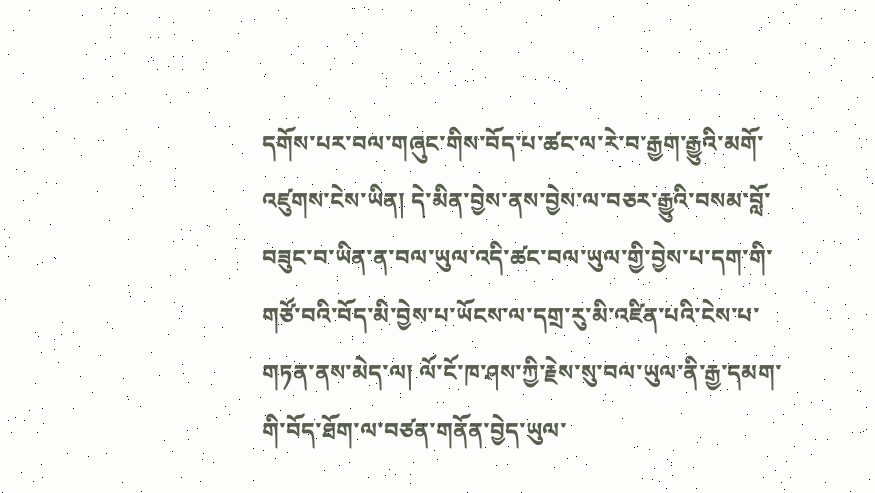དགོས་པར་བལ་གཞུང་གིས་བོད་པ་ཚང་ལ་རེ་བ་རྒྱག་རྒྱུའི་མགོ་འཛུགས་ངེས་ཡིན། དེ་མིན་བྱེས་ནས་བྱེས་ལ་བཅར་རྒྱུའི་བསམ་བློ་བཟུང་བ་ཡིན་ན་བལ་ཡུལ་འདི་ཚང་བལ་ཡུལ་གྱི་བྱེས་པ་དག་གི་གཙོ་བའི་བོད་མི་བྱེས་པ་ཡོངས་ལ་དགྲ་རུ་མི་འཛིན་པའི་ངེས་པ་གཏན་ནས་མེད་ལ། ལོ་ངོ་ཁ་ཤས་ཀྱི་རྗེས་སུ་བལ་ཡུལ་ནི་རྒྱ་དམག་གི་བོད་ཐོག་ལ་བཙན་གནོན་བྱེད་ཡུལ་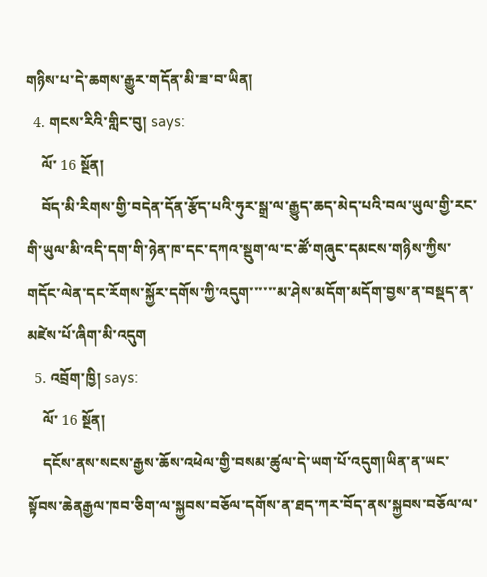གཉིས་པ་དེ་ཆགས་རྒྱུར་གདོན་མི་ཟ་བ་ཡིན།
  4. གངས་རིའི་གླིང་བུ། says:
    ལོ་ 16 སྔོན།
    བོད་མི་རིགས་གྱི་བདེན་དོན་རྩོད་པའི་ཧུར་སྒྲ་ལ་རྒྱུད་ཆད་མེད་པའི་བལ་ཡུལ་གྱི་རང་གི་ཡུལ་མི་འདི་དག་གི་ཉེན་ཁ་དང་དཀའ་སྡུག་ལ་ང་ཚོ་གཞུང་དམངས་གཉིས་ཀྱིས་གདོང་ལེན་དང་རོགས་སྐྱོར་དགོས་ཀྱི་འདུག་་་་་་མ་ཤེས་མདོག་མདོག་བྱས་ན་བསྡད་ན་མཛེས་པོ་ཞིག་མི་འདུག
  5. འབྲོག་ཁྱི། says:
    ལོ་ 16 སྔོན།
    དངོས་ནས་སངས་རྒྱས་ཆོས་འཕེལ་གྱི་བསམ་ཚུལ་དེ་ཡག་པོ་འདུག།ཡིན་ན་ཡང་སྟོབས་ཆེནརྒྱལ་ཁབ་ཅིག་ལ་སྐྱབས་བཅོལ་དགོས་ན་ཐད་ཀར་བོད་ནས་སྐྱབས་བཅོལ་ལ་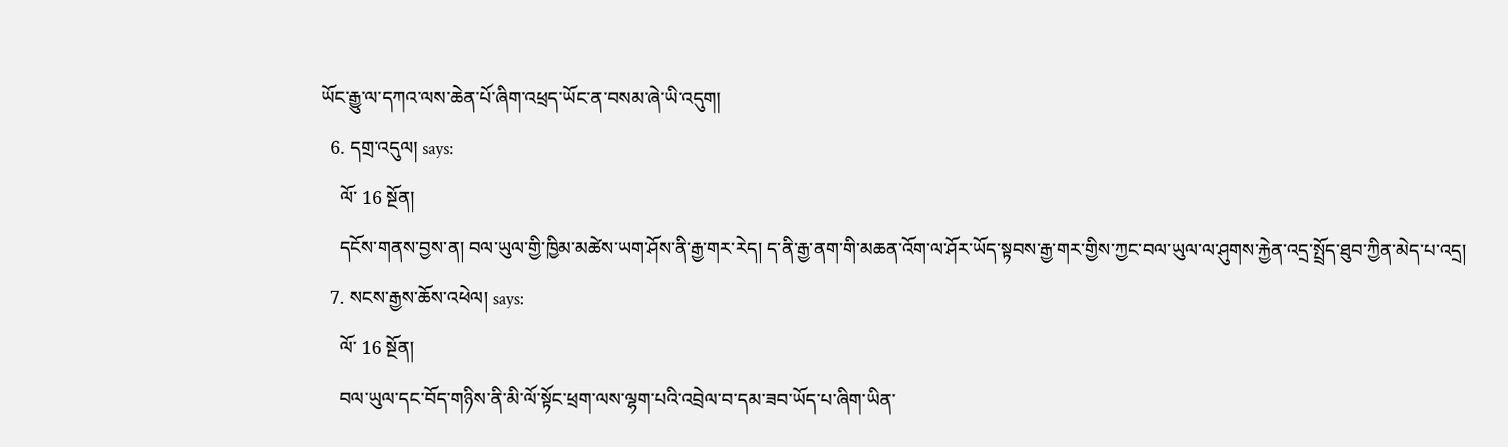ཡོང་རྒྱུ་ལ་དཀའ་ལས་ཆེན་པོ་ཞིག་འཕྲད་ཡོང་ན་བསམ་ཞེ་ཡི་འདུག།
  6. དགྲ་འདུལ། says:
    ལོ་ 16 སྔོན།
    དངོས་གནས་བྱས་ན། བལ་ཡུལ་གྱི་ཁྱིམ་མཚེས་ཡག་ཤོས་ནི་རྒྱ་གར་རེད། ད་ནི་རྒྱ་ནག་གི་མཆན་འོག་ལ་ཤོར་ཡོད་སྟབས་རྒྱ་གར་གྱིས་ཀྱང་བལ་ཡུལ་ལ་ཤུགས་རྐྱེན་འདྲ་སྤྲོད་ཐུབ་ཀྱིན་མེད་པ་འདྲ།
  7. སངས་རྒྱས་ཆོས་འཕེལ། says:
    ལོ་ 16 སྔོན།
    བལ་ཡུལ་དང་བོད་གཉིས་ནི་མི་ལོ་སྟོང་ཕྲག་ལས་ལྷག་པའི་འབྲེལ་བ་དམ་ཟབ་ཡོད་པ་ཞིག་ཡིན་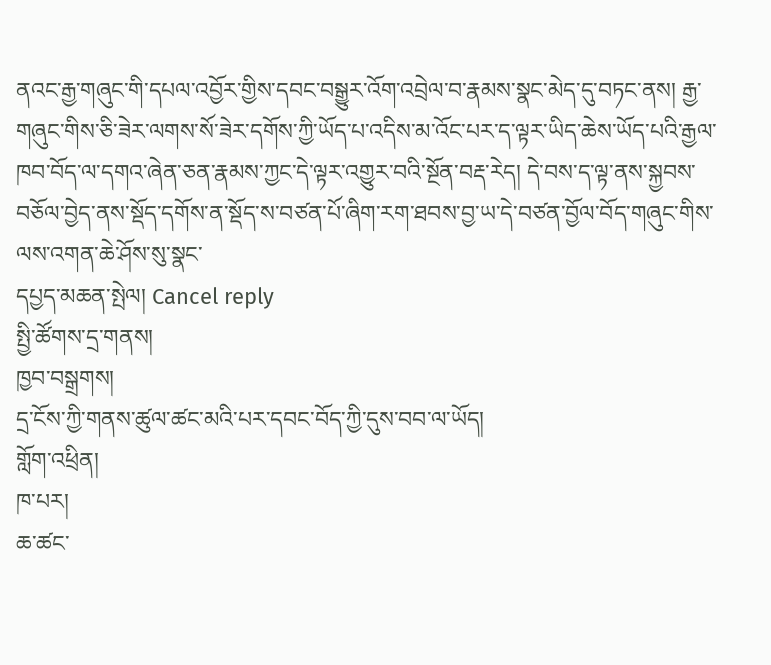ནའང་རྒྱ་གཞུང་གི་དཔལ་འབྱོར་གྱིས་དབང་བསྒྱུར་འོག་འབྲེལ་བ་རྣམས་སྣང་མེད་དུ་བཏང་ནས། རྒྱ་གཞུང་གིས་ཅི་ཟེར་ལགས་སོ་ཟེར་དགོས་ཀྱི་ཡོད་པ་འདིས་མ་འོང་པར་ད་ལྟར་ཡིད་ཆེས་ཡོད་པའི་རྒྱལ་ཁབ་བོད་ལ་དགའ་ཞེན་ཅན་རྣམས་ཀྱང་དེ་ལྟར་འགྱུར་བའི་སྔོན་བརྡ་རེད། དེ་བས་ད་ལྟ་ནས་སྐྱབས་བཅོལ་བྱེད་ནས་སྡོད་དགོས་ན་སྡོད་ས་བཙན་པོ་ཞིག་རག་ཐབས་བྱ་ཡ་དེ་བཙན་བྱོལ་བོད་གཞུང་གིས་ལས་འགན་ཆེ་ཤོས་སུ་སྣང་
དཔྱད་མཆན་སྤེལ། Cancel reply
སྤྱི་ཚོགས་དྲ་གནས།
ཁྱབ་བསྒྲགས།
དྲ་ངོས་ཀྱི་གནས་ཚུལ་ཚང་མའི་པར་དབང་བོད་ཀྱི་དུས་བབ་ལ་ཡོད།
གློག་འཕྲིན།
ཁ་པར།
ཆ་ཚང་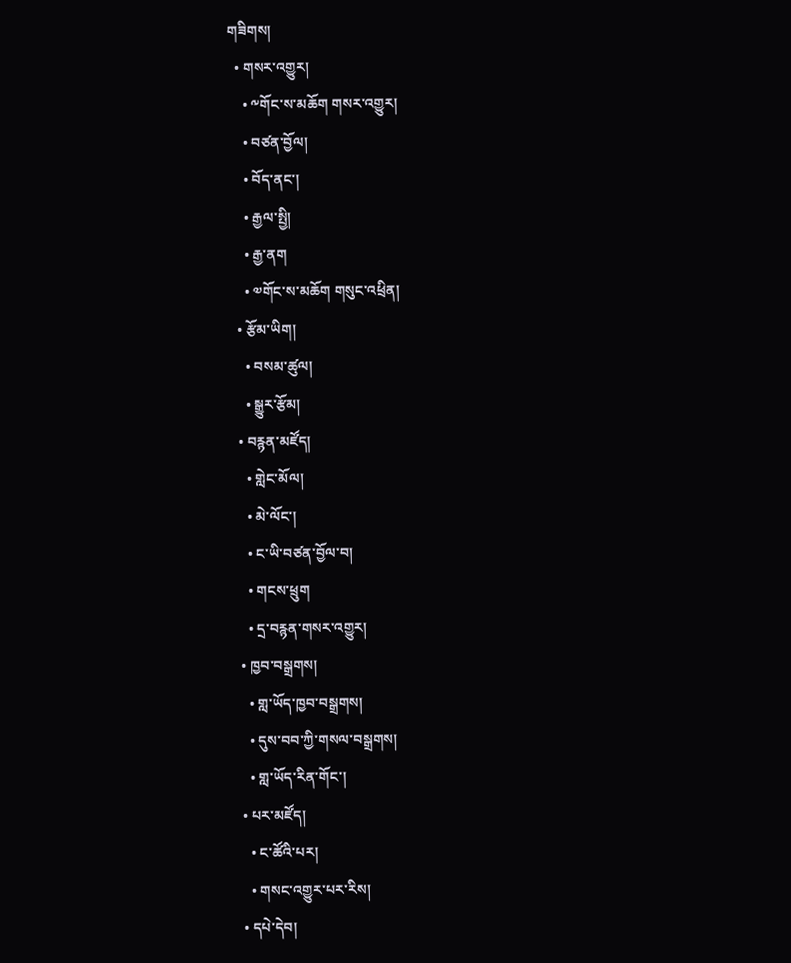གཟིགས།
  • གསར་འགྱུར།
    • ༸གོང་ས་མཆོག གསར་འགྱུར།
    • བཙན་བྱོལ།
    • བོད་ནང་།
    • རྒྱལ་སྤྱི།
    • རྒྱ་ནག
    • ༧གོང་ས་མཆོག གསུང་འཕྲིན།
  • རྩོམ་ཡིག།
    • བསམ་ཚུལ།
    • སྒྱུར་རྩོམ།
  • བརྙན་མཛོད།
    • གླེང་མོལ།
    • མེ་ལོང་།
    • ང་ཡི་བཙན་བྱོལ་བ།
    • གངས་ཕྲུག
    • དྲ་བརྙན་གསར་འགྱུར།
  • ཁྱབ་བསྒྲགས།
    • གླ་ཡོད་ཁྱབ་བསྒྲགས།
    • དུས་བབ་ཀྱི་གསལ་བསྒྲགས།
    • གླ་ཡོད་རིན་གོང་།
  • པར་མཛོད།
    • ང་ཚོའི་པར།
    • གསང་འགྱུར་པར་རིས།
  • དཔེ་དེབ།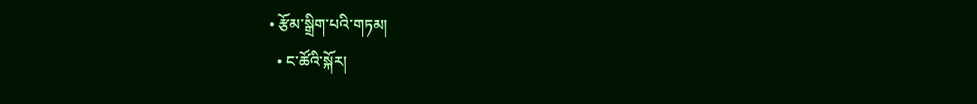• རྩོམ་སྒྲིག་པའི་གཏམ།
  • ང་ཚོའི་སྐོར།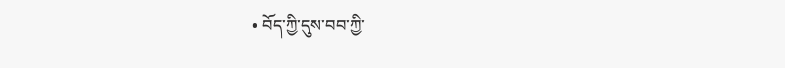• བོད་ཀྱི་དུས་བབ་ཀྱི་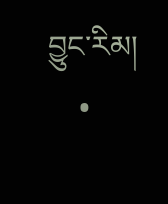བྱུང་རིམ།
    •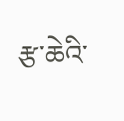རྩ་ཆེའི་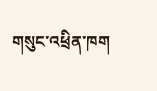གསུང་འཕྲིན་ཁག